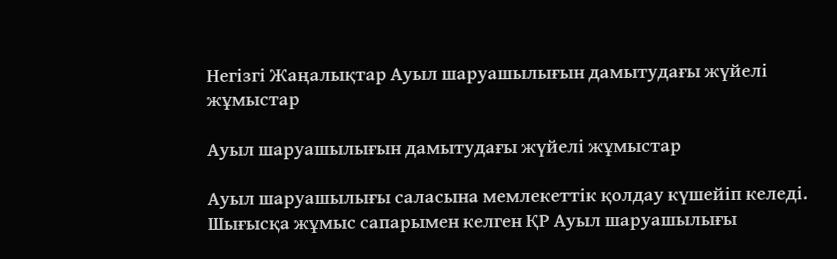Негізгі Жаңалықтар Ауыл шаруашылығын дамытудағы жүйелі жұмыстар

Ауыл шаруашылығын дамытудағы жүйелі жұмыстар

Ауыл шаруашылығы саласына мемлекеттік қолдау күшейіп келеді. Шығысқа жұмыс сапарымен келген ҚР Ауыл шаруашылығы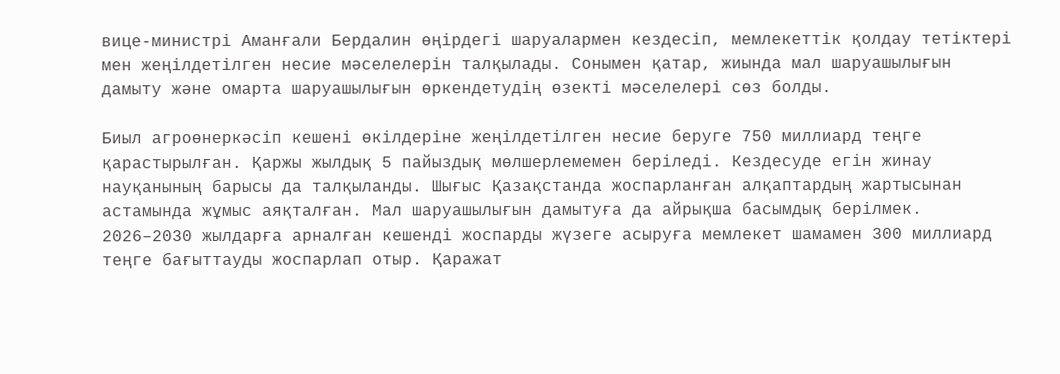вице-министрі Аманғали Бердалин өңірдегі шаруалармен кездесіп, мемлекеттік қолдау тетіктері мен жеңілдетілген несие мәселелерін талқылады. Сонымен қатар, жиында мал шаруашылығын дамыту және омарта шаруашылығын өркендетудің өзекті мәселелері сөз болды.

Биыл агроөнеркәсіп кешені өкілдеріне жеңілдетілген несие беруге 750 миллиард теңге қарастырылған. Қаржы жылдық 5 пайыздық мөлшерлемемен беріледі. Кездесуде егін жинау науқанының барысы да талқыланды. Шығыс Қазақстанда жоспарланған алқаптардың жартысынан астамында жұмыс аяқталған. Мал шаруашылығын дамытуға да айрықша басымдық берілмек. 2026–2030 жылдарға арналған кешенді жоспарды жүзеге асыруға мемлекет шамамен 300 миллиард теңге бағыттауды жоспарлап отыр. Қаражат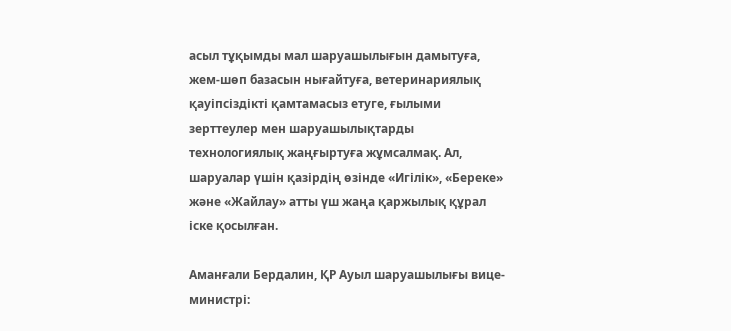асыл тұқымды мал шаруашылығын дамытуға, жем-шөп базасын нығайтуға, ветеринариялық қауіпсіздікті қамтамасыз етуге, ғылыми зерттеулер мен шаруашылықтарды технологиялық жаңғыртуға жұмсалмақ. Ал, шаруалар үшін қазірдің өзінде «Игілік», «Береке» және «Жайлау» атты үш жаңа қаржылық құрал іске қосылған.

Аманғали Бердалин, ҚР Ауыл шаруашылығы вице-министрі: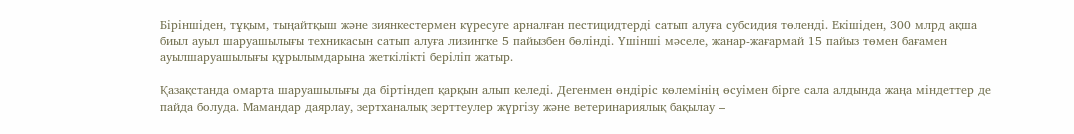Біріншіден, тұқым, тыңайтқыш және зиянкестермен күресуге арналған пестицидтерді сатып алуға субсидия төленді. Екішіден, 300 млрд ақша биыл ауыл шаруашылығы техникасын сатып алуға лизингке 5 пайызбен бөлінді. Үшінші мәселе, жанар-жағармай 15 пайыз төмен бағамен ауылшаруашылығы құрылымдарына жеткілікті беріліп жатыр.

Қазақстанда омарта шаруашылығы да біртіндеп қарқын алып келеді. Дегенмен өндіріс көлемінің өсуімен бірге сала алдында жаңа міндеттер де пайда болуда. Мамандар даярлау, зертханалық зерттеулер жүргізу және ветеринариялық бақылау –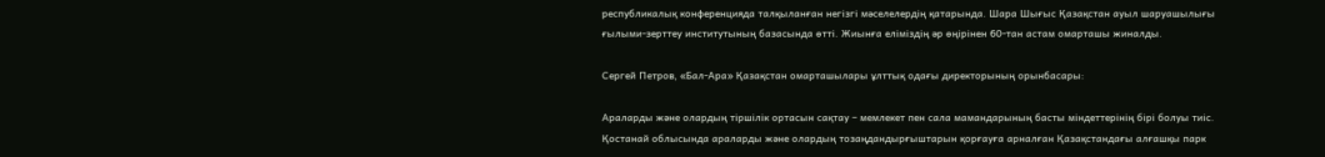республикалық конференцияда талқыланған негізгі мәселелердің қатарында. Шара Шығыс Қазақстан ауыл шаруашылығы ғылыми-зерттеу институтының базасында өтті. Жиынға еліміздің әр өңірінен 60-тан астам омарташы жиналды.

Сергей Петров, «Бал-Ара» Қазақстан омарташылары ұлттық одағы директорының орынбасары:

Араларды және олардың тіршілік ортасын сақтау – мемлекет пен сала мамандарының басты міндеттерінің бірі болуы тиіс. Қостанай облысында араларды және олардың тозаңдандырғыштарын қорғауға арналған Қазақстандағы алғашқы парк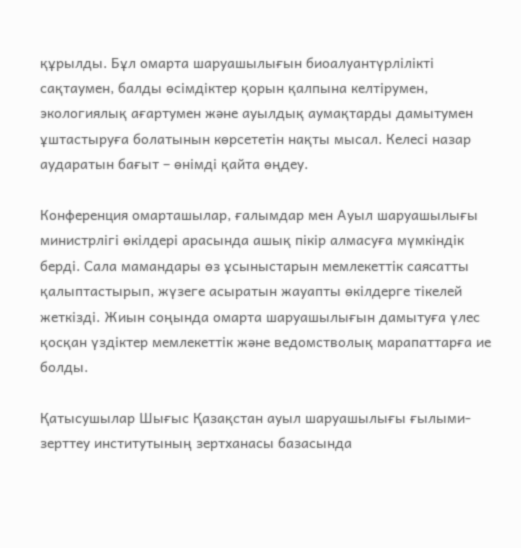құрылды. Бұл омарта шаруашылығын биоалуантүрлілікті сақтаумен, балды өсімдіктер қорын қалпына келтірумен, экологиялық ағартумен және ауылдық аумақтарды дамытумен ұштастыруға болатынын көрсететін нақты мысал. Келесі назар аударатын бағыт – өнімді қайта өңдеу.

Конференция омарташылар, ғалымдар мен Ауыл шаруашылығы министрлігі өкілдері арасында ашық пікір алмасуға мүмкіндік берді. Сала мамандары өз ұсыныстарын мемлекеттік саясатты қалыптастырып, жүзеге асыратын жауапты өкілдерге тікелей жеткізді. Жиын соңында омарта шаруашылығын дамытуға үлес қосқан үздіктер мемлекеттік және ведомстволық марапаттарға ие болды.

Қатысушылар Шығыс Қазақстан ауыл шаруашылығы ғылыми-зерттеу институтының зертханасы базасында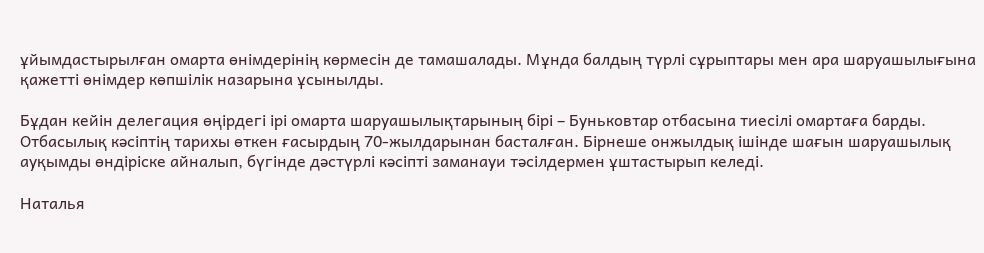ұйымдастырылған омарта өнімдерінің көрмесін де тамашалады. Мұнда балдың түрлі сұрыптары мен ара шаруашылығына қажетті өнімдер көпшілік назарына ұсынылды.

Бұдан кейін делегация өңірдегі ірі омарта шаруашылықтарының бірі – Буньковтар отбасына тиесілі омартаға барды. Отбасылық кәсіптің тарихы өткен ғасырдың 70-жылдарынан басталған. Бірнеше онжылдық ішінде шағын шаруашылық ауқымды өндіріске айналып, бүгінде дәстүрлі кәсіпті заманауи тәсілдермен ұштастырып келеді.

Наталья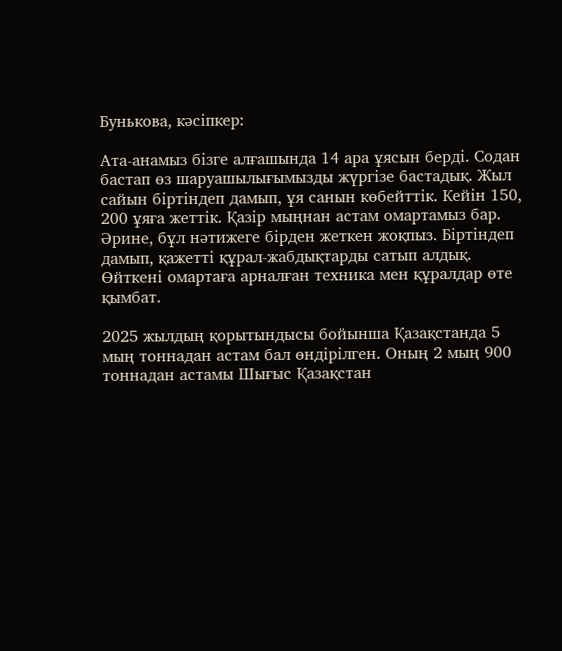Бунькова, кәсіпкер:

Ата-анамыз бізге алғашында 14 ара ұясын берді. Содан бастап өз шаруашылығымызды жүргізе бастадық. Жыл сайын біртіндеп дамып, ұя санын көбейттік. Кейін 150, 200 ұяға жеттік. Қазір мыңнан астам омартамыз бар. Әрине, бұл нәтижеге бірден жеткен жоқпыз. Біртіндеп дамып, қажетті құрал-жабдықтарды сатып алдық. Өйткені омартаға арналған техника мен құралдар өте қымбат.

2025 жылдың қорытындысы бойынша Қазақстанда 5 мың тоннадан астам бал өндірілген. Оның 2 мың 900 тоннадан астамы Шығыс Қазақстан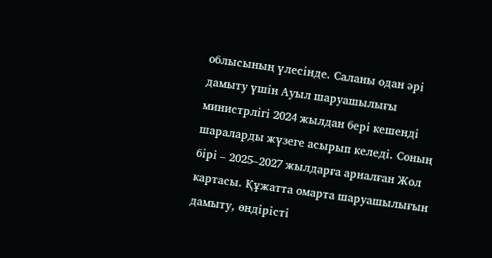облысының үлесінде. Саланы одан әрі дамыту үшін Ауыл шаруашылығы министрлігі 2024 жылдан бері кешенді шараларды жүзеге асырып келеді. Соның бірі – 2025–2027 жылдарға арналған Жол картасы. Құжатта омарта шаруашылығын дамыту, өндірісті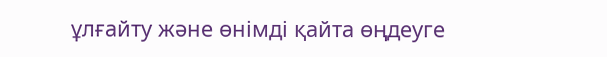ұлғайту және өнімді қайта өңдеуге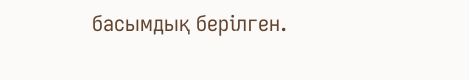басымдық берілген.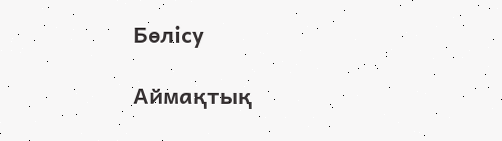Бөлісу

Аймақтық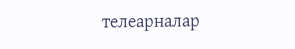телеарналар